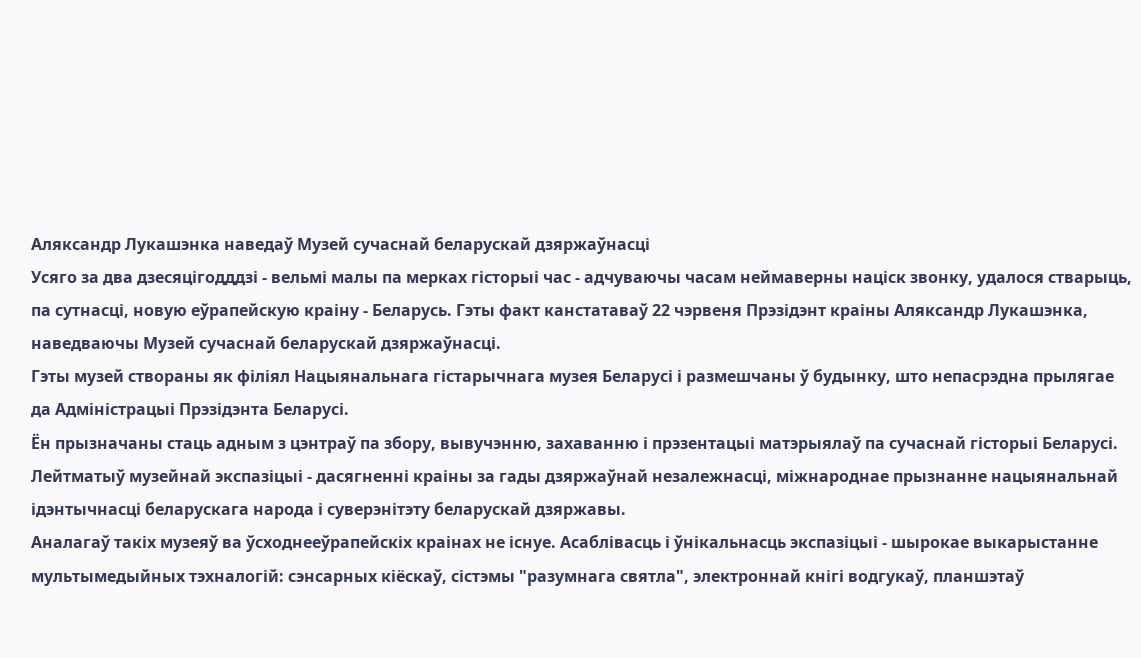Аляксандр Лукашэнка наведаў Музей сучаснай беларускай дзяржаўнасці
Усяго за два дзесяцігодддзі - вельмі малы па мерках гісторыі час - адчуваючы часам неймаверны націск звонку, удалося стварыць, па сутнасці, новую еўрапейскую краіну - Беларусь. Гэты факт канстатаваў 22 чэрвеня Прэзідэнт краіны Аляксандр Лукашэнка, наведваючы Музей сучаснай беларускай дзяржаўнасці.
Гэты музей створаны як філіял Нацыянальнага гістарычнага музея Беларусі і размешчаны ў будынку, што непасрэдна прылягае да Адміністрацыі Прэзідэнта Беларусі.
Ён прызначаны стаць адным з цэнтраў па збору, вывучэнню, захаванню і прэзентацыі матэрыялаў па сучаснай гісторыі Беларусі. Лейтматыў музейнай экспазіцыі - дасягненні краіны за гады дзяржаўнай незалежнасці, міжнароднае прызнанне нацыянальнай ідэнтычнасці беларускага народа і суверэнітэту беларускай дзяржавы.
Аналагаў такіх музеяў ва ўсходнееўрапейскіх краінах не існуе. Асаблівасць і ўнікальнасць экспазіцыі - шырокае выкарыстанне мультымедыйных тэхналогій: сэнсарных кіёскаў, сістэмы "разумнага святла", электроннай кнігі водгукаў, планшэтаў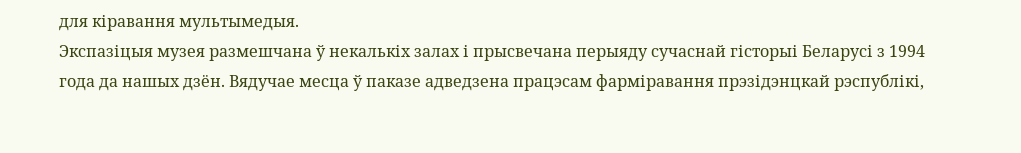для кіравання мультымедыя.
Экспазіцыя музея размешчана ў некалькіх залах і прысвечана перыяду сучаснай гісторыі Беларусі з 1994 года да нашых дзён. Вядучае месца ў паказе адведзена працэсам фарміравання прэзідэнцкай рэспублікі,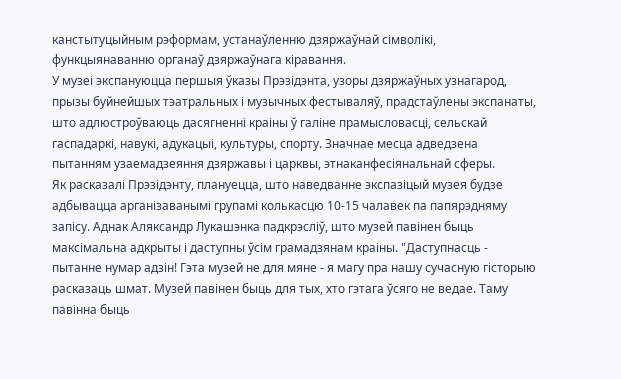канстытуцыйным рэформам, устанаўленню дзяржаўнай сімволікі, функцыянаванню органаў дзяржаўнага кіравання.
У музеі экспануюцца першыя ўказы Прэзідэнта, узоры дзяржаўных узнагарод, прызы буйнейшых тэатральных і музычных фестываляў, прадстаўлены экспанаты, што адлюстроўваюць дасягненні краіны ў галіне прамысловасці, сельскай гаспадаркі, навукі, адукацыі, культуры, спорту. Значнае месца адведзена пытанням узаемадзеяння дзяржавы і царквы, этнаканфесіянальнай сферы.
Як расказалі Прэзідэнту, плануецца, што наведванне экспазіцый музея будзе адбывацца арганізаванымі групамі колькасцю 10-15 чалавек па папярэдняму запісу. Аднак Аляксандр Лукашэнка падкрэсліў, што музей павінен быць максімальна адкрыты і даступны ўсім грамадзянам краіны. "Даступнасць - пытанне нумар адзін! Гэта музей не для мяне - я магу пра нашу сучасную гісторыю расказаць шмат. Музей павінен быць для тых, хто гэтага ўсяго не ведае. Таму павінна быць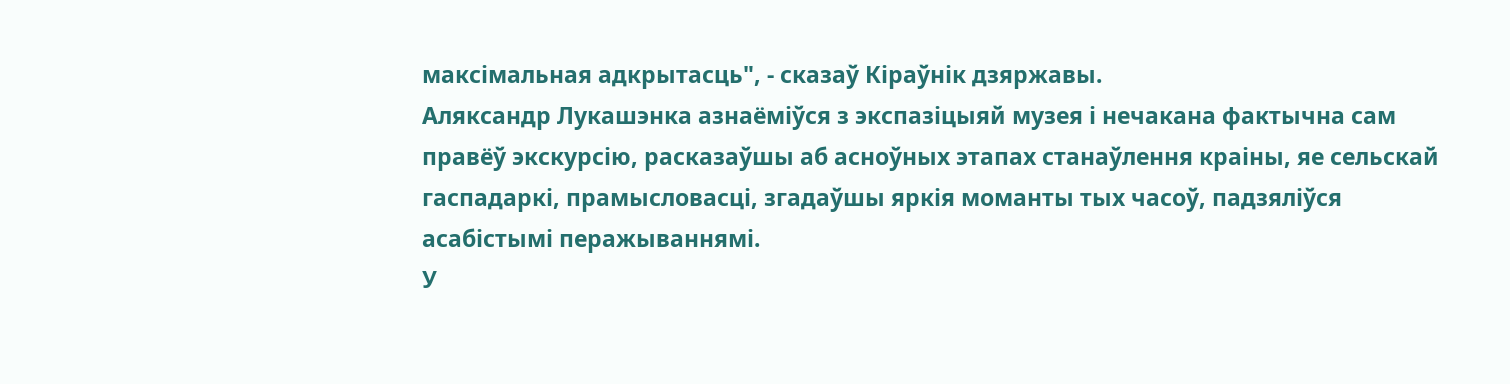максімальная адкрытасць", - сказаў Кіраўнік дзяржавы.
Аляксандр Лукашэнка азнаёміўся з экспазіцыяй музея і нечакана фактычна сам правёў экскурсію, расказаўшы аб асноўных этапах станаўлення краіны, яе сельскай гаспадаркі, прамысловасці, згадаўшы яркія моманты тых часоў, падзяліўся асабістымі перажываннямі.
У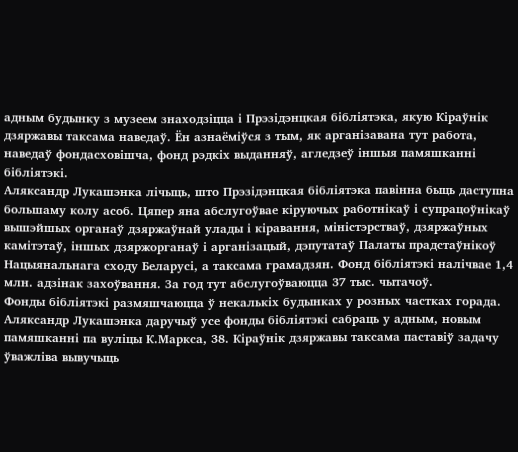адным будынку з музеем знаходзіцца і Прэзідэнцкая бібліятэка, якую Кіраўнік дзяржавы таксама наведаў. Ён азнаёміўся з тым, як арганізавана тут работа, наведаў фондасховішча, фонд рэдкіх выданняў, агледзеў іншыя памяшканні бібліятэкі.
Аляксандр Лукашэнка лічыць, што Прэзідэнцкая бібліятэка павінна быць даступна большаму колу асоб. Цяпер яна абслугоўвае кіруючых работнікаў і супрацоўнікаў вышэйшых органаў дзяржаўнай улады і кіравання, міністэрстваў, дзяржаўных камітэтаў, іншых дзяржорганаў і арганізацый, дэпутатаў Палаты прадстаўнікоў Нацыянальнага сходу Беларусі, а таксама грамадзян. Фонд бібліятэкі налічвае 1,4 млн. адзінак захоўвання. За год тут абслугоўваюцца 37 тыс. чытачоў.
Фонды бібліятэкі размяшчаюцца ў некалькіх будынках у розных частках горада. Аляксандр Лукашэнка даручыў усе фонды бібліятэкі сабраць у адным, новым памяшканні па вуліцы К.Маркса, 38. Кіраўнік дзяржавы таксама паставіў задачу ўважліва вывучыць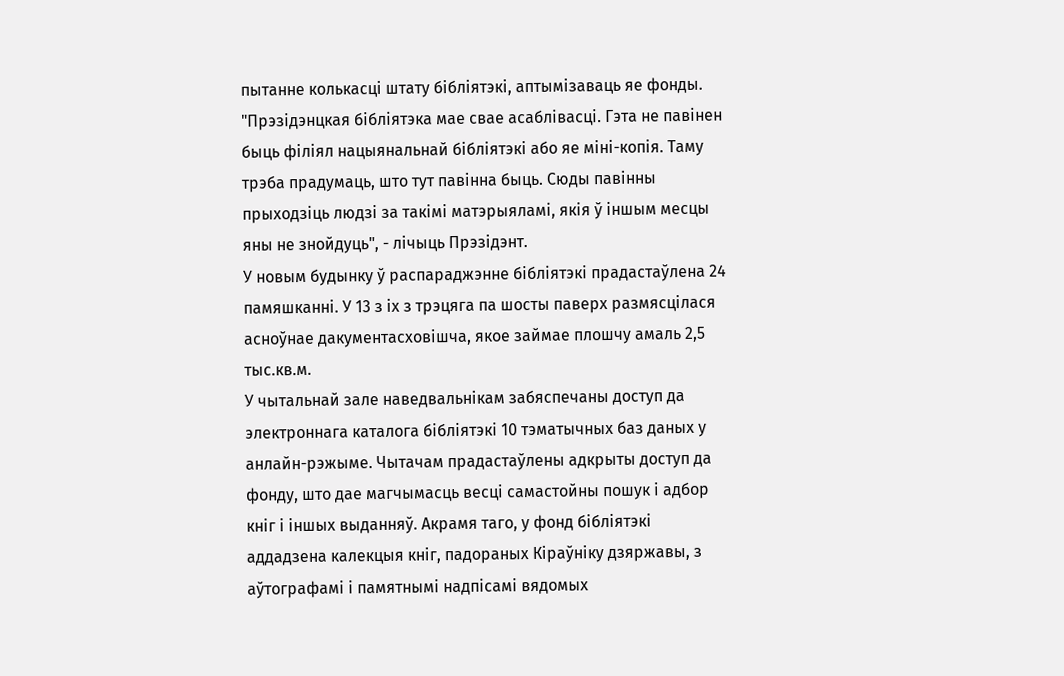пытанне колькасці штату бібліятэкі, аптымізаваць яе фонды.
"Прэзідэнцкая бібліятэка мае свае асаблівасці. Гэта не павінен быць філіял нацыянальнай бібліятэкі або яе міні-копія. Таму трэба прадумаць, што тут павінна быць. Сюды павінны прыходзіць людзі за такімі матэрыяламі, якія ў іншым месцы яны не знойдуць", - лічыць Прэзідэнт.
У новым будынку ў распараджэнне бібліятэкі прадастаўлена 24 памяшканні. У 13 з іх з трэцяга па шосты паверх размясцілася асноўнае дакументасховішча, якое займае плошчу амаль 2,5 тыс.кв.м.
У чытальнай зале наведвальнікам забяспечаны доступ да электроннага каталога бібліятэкі 10 тэматычных баз даных у анлайн-рэжыме. Чытачам прадастаўлены адкрыты доступ да фонду, што дае магчымасць весці самастойны пошук і адбор кніг і іншых выданняў. Акрамя таго, у фонд бібліятэкі аддадзена калекцыя кніг, падораных Кіраўніку дзяржавы, з аўтографамі і памятнымі надпісамі вядомых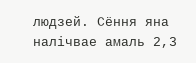людзей. Сёння яна налічвае амаль 2,3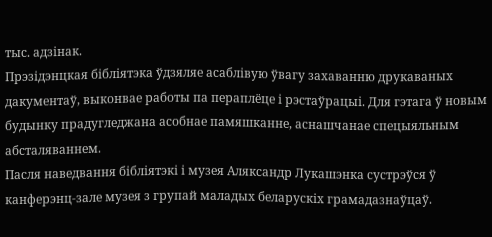тыс. адзінак.
Прэзідэнцкая бібліятэка ўдзяляе асаблівую ўвагу захаванню друкаваных дакументаў, выконвае работы па пераплёце і рэстаўрацыі. Для гэтага ў новым будынку прадугледжана асобнае памяшканне, аснашчанае спецыяльным абсталяваннем.
Пасля наведвання бібліятэкі і музея Аляксандр Лукашэнка сустрэўся ў канферэнц-зале музея з групай маладых беларускіх грамадазнаўцаў.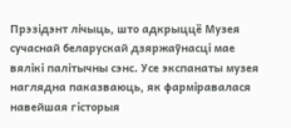Прэзідэнт лічыць, што адкрыццё Музея сучаснай беларускай дзяржаўнасці мае вялікі палітычны сэнс. Усе экспанаты музея наглядна паказваюць, як фарміравалася навейшая гісторыя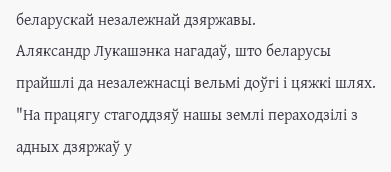беларускай незалежнай дзяржавы.
Аляксандр Лукашэнка нагадаў, што беларусы прайшлі да незалежнасці вельмі доўгі і цяжкі шлях. "На працягу стагоддзяў нашы землі пераходзілі з адных дзяржаў у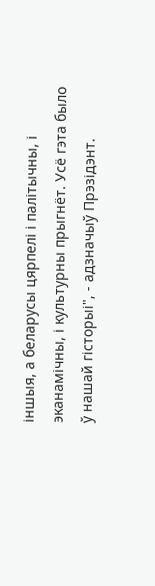іншыя, а беларусы цярпелі і палітычны, і эканамічны, і культурны прыгнёт. Усё гэта было ў нашай гісторыі", - адзначыў Прэзідэнт.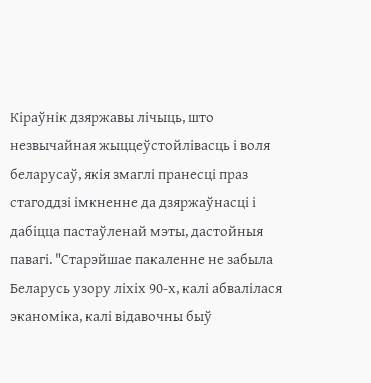Кіраўнік дзяржавы лічыць, што незвычайная жыццеўстойлівасць і воля беларусаў, якія змаглі пранесці праз стагоддзі імкненне да дзяржаўнасці і дабіцца пастаўленай мэты, дастойныя павагі. "Старэйшае пакаленне не забыла Беларусь узору ліхіх 90-х, калі абвалілася эканоміка, калі відавочны быў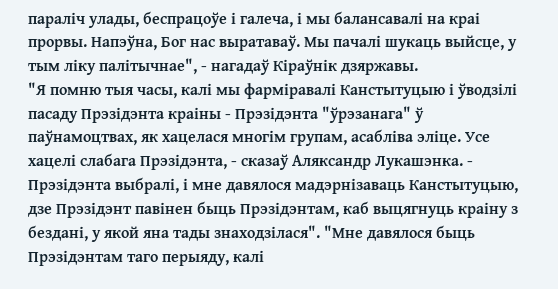параліч улады, беспрацоўе і галеча, і мы балансавалі на краі прорвы. Напэўна, Бог нас выратаваў. Мы пачалі шукаць выйсце, у тым ліку палітычнае", - нагадаў Кіраўнік дзяржавы.
"Я помню тыя часы, калі мы фарміравалі Канстытуцыю і ўводзілі пасаду Прэзідэнта краіны - Прэзідэнта "ўрэзанага" ў паўнамоцтвах, як хацелася многім групам, асабліва эліце. Усе хацелі слабага Прэзідэнта, - сказаў Аляксандр Лукашэнка. - Прэзідэнта выбралі, і мне давялося мадэрнізаваць Канстытуцыю, дзе Прэзідэнт павінен быць Прэзідэнтам, каб выцягнуць краіну з бездані, у якой яна тады знаходзілася". "Мне давялося быць Прэзідэнтам таго перыяду, калі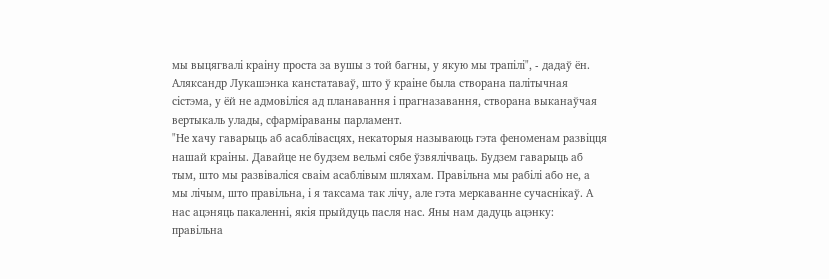мы выцягвалі краіну проста за вушы з той багны, у якую мы трапілі", - дадаў ён.
Аляксандр Лукашэнка канстатаваў, што ў краіне была створана палітычная сістэма, у ёй не адмовіліся ад планавання і прагназавання, створана выканаўчая вертыкаль улады, сфарміраваны парламент.
"Не хачу гаварыць аб асаблівасцях, некаторыя называюць гэта феноменам развіцця нашай краіны. Давайце не будзем вельмі сябе ўзвялічваць. Будзем гаварыць аб тым, што мы развіваліся сваім асаблівым шляхам. Правільна мы рабілі або не, а мы лічым, што правільна, і я таксама так лічу, але гэта меркаванне сучаснікаў. А нас ацэняць пакаленні, якія прыйдуць пасля нас. Яны нам дадуць ацэнку: правільна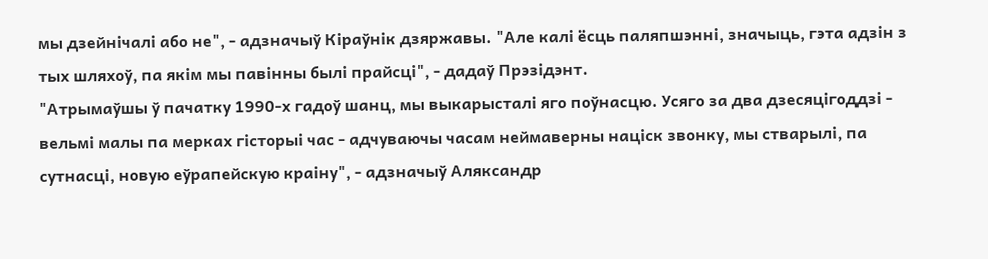мы дзейнічалі або не", - адзначыў Кіраўнік дзяржавы. "Але калі ёсць паляпшэнні, значыць, гэта адзін з тых шляхоў, па якім мы павінны былі прайсці", - дадаў Прэзідэнт.
"Атрымаўшы ў пачатку 1990-х гадоў шанц, мы выкарысталі яго поўнасцю. Усяго за два дзесяцігоддзі - вельмі малы па мерках гісторыі час - адчуваючы часам неймаверны націск звонку, мы стварылі, па сутнасці, новую еўрапейскую краіну", - адзначыў Аляксандр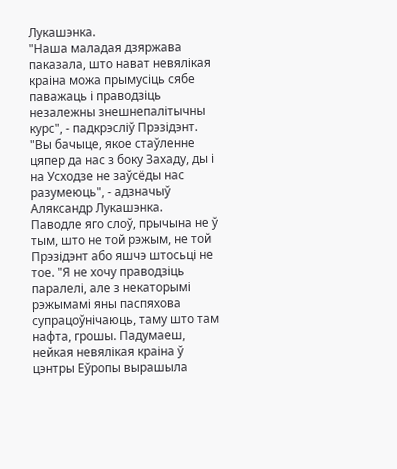Лукашэнка.
"Наша маладая дзяржава паказала, што нават невялікая краіна можа прымусіць сябе паважаць і праводзіць незалежны знешнепалітычны курс", - падкрэсліў Прэзідэнт.
"Вы бачыце, якое стаўленне цяпер да нас з боку Захаду, ды і на Усходзе не заўсёды нас разумеюць", - адзначыў Аляксандр Лукашэнка.
Паводле яго слоў, прычына не ў тым, што не той рэжым, не той Прэзідэнт або яшчэ штосьці не тое. "Я не хочу праводзіць паралелі, але з некаторымі рэжымамі яны паспяхова супрацоўнічаюць, таму што там нафта, грошы. Падумаеш, нейкая невялікая краіна ў цэнтры Еўропы вырашыла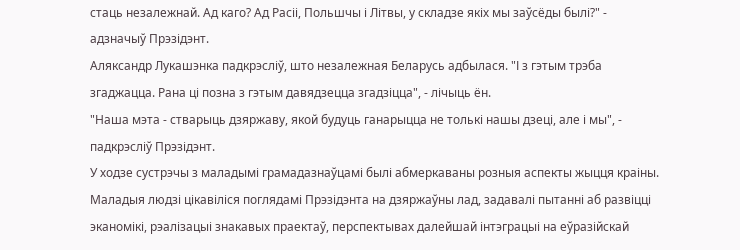стаць незалежнай. Ад каго? Ад Расіі, Польшчы і Літвы, у складзе якіх мы заўсёды былі?" - адзначыў Прэзідэнт.
Аляксандр Лукашэнка падкрэсліў, што незалежная Беларусь адбылася. "І з гэтым трэба згаджацца. Рана ці позна з гэтым давядзецца згадзіцца", - лічыць ён.
"Наша мэта - стварыць дзяржаву, якой будуць ганарыцца не толькі нашы дзеці, але і мы", - падкрэсліў Прэзідэнт.
У ходзе сустрэчы з маладымі грамадазнаўцамі былі абмеркаваны розныя аспекты жыцця краіны. Маладыя людзі цікавіліся поглядамі Прэзідэнта на дзяржаўны лад, задавалі пытанні аб развіцці эканомікі, рэалізацыі знакавых праектаў, перспектывах далейшай інтэграцыі на еўразійскай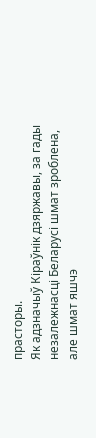прасторы.
Як адзначыў Кіраўнік дзяржавы, за гады незалежнасці Беларусі шмат зроблена, але шмат яшчэ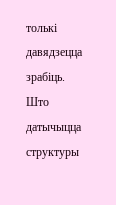толькі давядзецца зрабіць. Што датычыцца структуры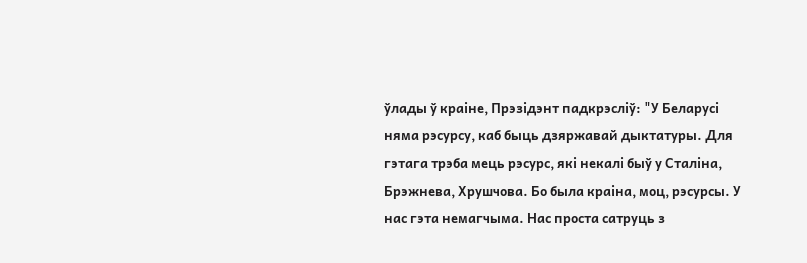ўлады ў краіне, Прэзідэнт падкрэсліў: "У Беларусі няма рэсурсу, каб быць дзяржавай дыктатуры. Для гэтага трэба мець рэсурс, які некалі быў у Сталіна, Брэжнева, Хрушчова. Бо была краіна, моц, рэсурсы. У нас гэта немагчыма. Нас проста сатруць з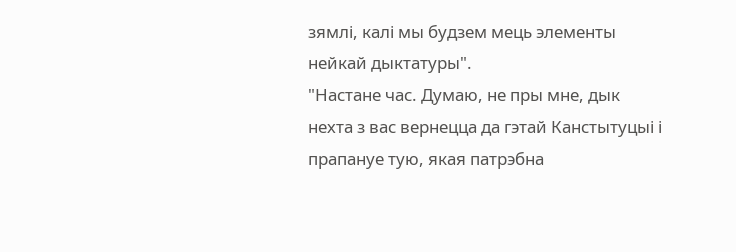зямлі, калі мы будзем мець элементы нейкай дыктатуры".
"Настане час. Думаю, не пры мне, дык нехта з вас вернецца да гэтай Канстытуцыі і прапануе тую, якая патрэбна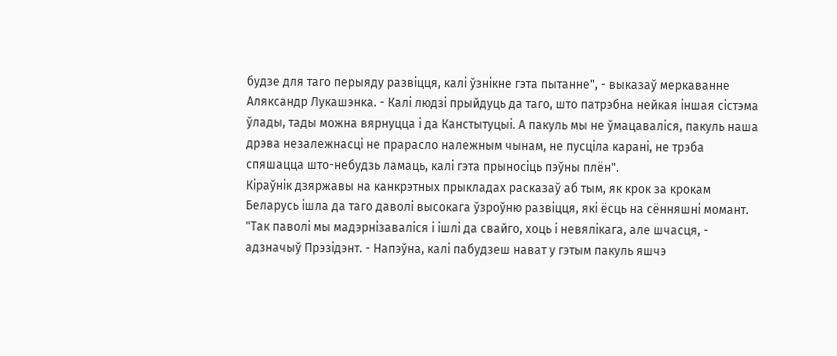будзе для таго перыяду развіцця, калі ўзнікне гэта пытанне", - выказаў меркаванне Аляксандр Лукашэнка. - Калі людзі прыйдуць да таго, што патрэбна нейкая іншая сістэма ўлады, тады можна вярнуцца і да Канстытуцыі. А пакуль мы не ўмацаваліся, пакуль наша дрэва незалежнасці не прарасло належным чынам, не пусціла карані, не трэба спяшацца што-небудзь ламаць, калі гэта прыносіць пэўны плён".
Кіраўнік дзяржавы на канкрэтных прыкладах расказаў аб тым, як крок за крокам Беларусь ішла да таго даволі высокага ўзроўню развіцця, які ёсць на сённяшні момант. "Так паволі мы мадэрнізаваліся і ішлі да свайго, хоць і невялікага, але шчасця, - адзначыў Прэзідэнт. - Напэўна, калі пабудзеш нават у гэтым пакуль яшчэ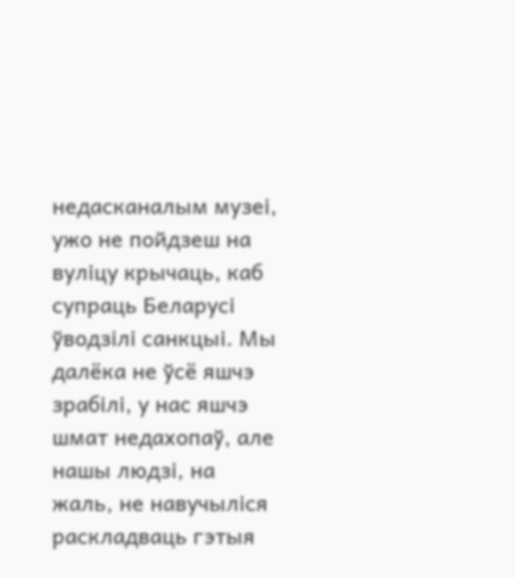недасканалым музеі, ужо не пойдзеш на вуліцу крычаць, каб супраць Беларусі ўводзілі санкцыі. Мы далёка не ўсё яшчэ зрабілі, у нас яшчэ шмат недахопаў, але нашы людзі, на жаль, не навучыліся раскладваць гэтыя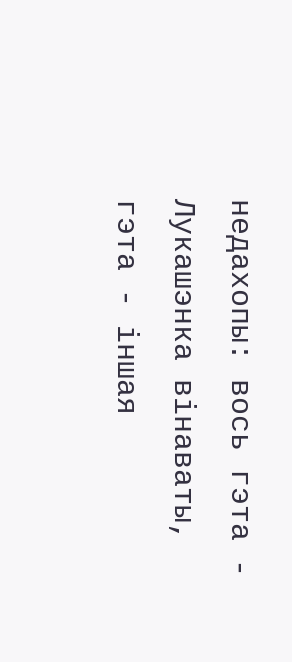недахопы: вось гэта - Лукашэнка вінаваты, гэта - іншая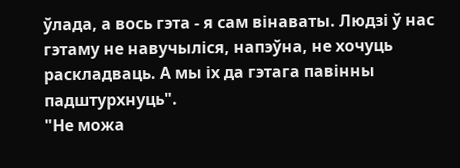ўлада, а вось гэта - я сам вінаваты. Людзі ў нас гэтаму не навучыліся, напэўна, не хочуць раскладваць. А мы іх да гэтага павінны падштурхнуць".
"Не можа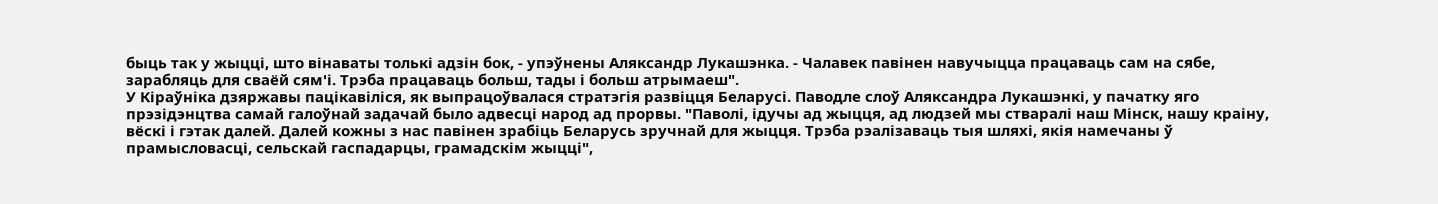быць так у жыцці, што вінаваты толькі адзін бок, - упэўнены Аляксандр Лукашэнка. - Чалавек павінен навучыцца працаваць сам на сябе, зарабляць для сваёй сям'і. Трэба працаваць больш, тады і больш атрымаеш".
У Кіраўніка дзяржавы пацікавіліся, як выпрацоўвалася стратэгія развіцця Беларусі. Паводле слоў Аляксандра Лукашэнкі, у пачатку яго прэзідэнцтва самай галоўнай задачай было адвесці народ ад прорвы. "Паволі, ідучы ад жыцця, ад людзей мы стваралі наш Мінск, нашу краіну, вёскі і гэтак далей. Далей кожны з нас павінен зрабіць Беларусь зручнай для жыцця. Трэба рэалізаваць тыя шляхі, якія намечаны ў прамысловасці, сельскай гаспадарцы, грамадскім жыцці",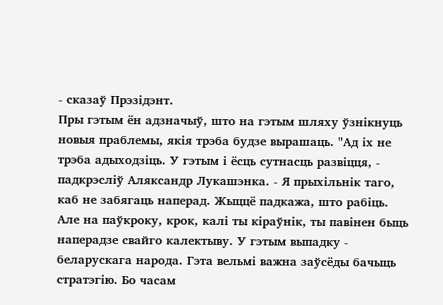- сказаў Прэзідэнт.
Пры гэтым ён адзначыў, што на гэтым шляху ўзнікнуць новыя праблемы, якія трэба будзе вырашаць. "Ад іх не трэба адыходзіць. У гэтым і ёсць сутнасць развіцця, - падкрэсліў Аляксандр Лукашэнка. - Я прыхільнік таго, каб не забягаць наперад. Жыццё падкажа, што рабіць. Але на паўкроку, крок, калі ты кіраўнік, ты павінен быць наперадзе свайго калектыву. У гэтым выпадку - беларускага народа. Гэта вельмі важна заўсёды бачыць стратэгію. Бо часам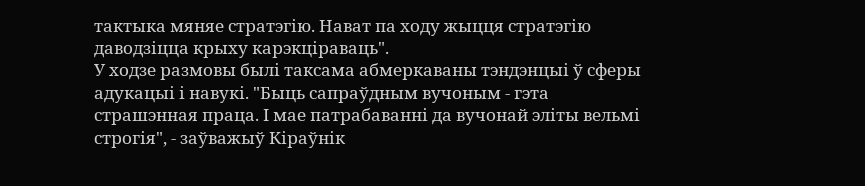тактыка мяняе стратэгію. Нават па ходу жыцця стратэгію даводзіцца крыху карэкціраваць".
У ходзе размовы былі таксама абмеркаваны тэндэнцыі ў сферы адукацыі і навукі. "Быць сапраўдным вучоным - гэта страшэнная праца. І мае патрабаванні да вучонай эліты вельмі строгія", - заўважыў Кіраўнік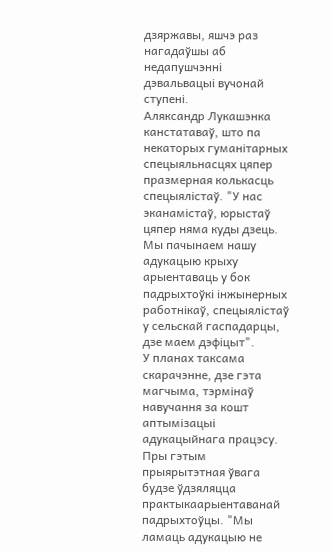дзяржавы, яшчэ раз нагадаўшы аб недапушчэнні дэвальвацыі вучонай ступені.
Аляксандр Лукашэнка канстатаваў, што па некаторых гуманітарных спецыяльнасцях цяпер празмерная колькасць спецыялістаў. "У нас эканамістаў, юрыстаў цяпер няма куды дзець. Мы пачынаем нашу адукацыю крыху арыентаваць у бок падрыхтоўкі інжынерных работнікаў, спецыялістаў у сельскай гаспадарцы, дзе маем дэфіцыт".
У планах таксама скарачэнне, дзе гэта магчыма, тэрмінаў навучання за кошт аптымізацыі адукацыйнага працэсу. Пры гэтым прыярытэтная ўвага будзе ўдзяляцца практыкаарыентаванай падрыхтоўцы. "Мы ламаць адукацыю не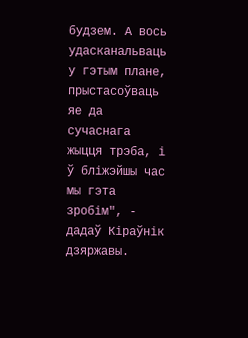будзем. А вось удасканальваць у гэтым плане, прыстасоўваць яе да сучаснага жыцця трэба, і ў бліжэйшы час мы гэта зробім", - дадаў Кіраўнік дзяржавы.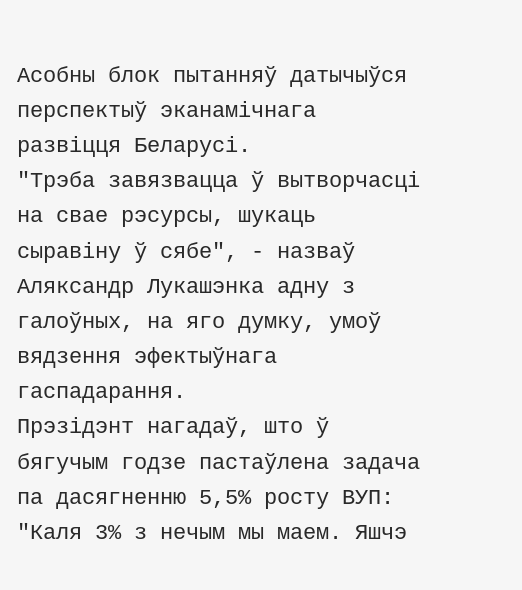Асобны блок пытанняў датычыўся перспектыў эканамічнага развіцця Беларусі.
"Трэба завязвацца ў вытворчасці на свае рэсурсы, шукаць сыравіну ў сябе", - назваў Аляксандр Лукашэнка адну з галоўных, на яго думку, умоў вядзення эфектыўнага гаспадарання.
Прэзідэнт нагадаў, што ў бягучым годзе пастаўлена задача па дасягненню 5,5% росту ВУП: "Каля 3% з нечым мы маем. Яшчэ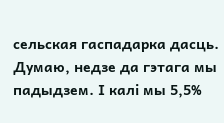сельская гаспадарка дасць. Думаю, недзе да гэтага мы падыдзем. І калі мы 5,5%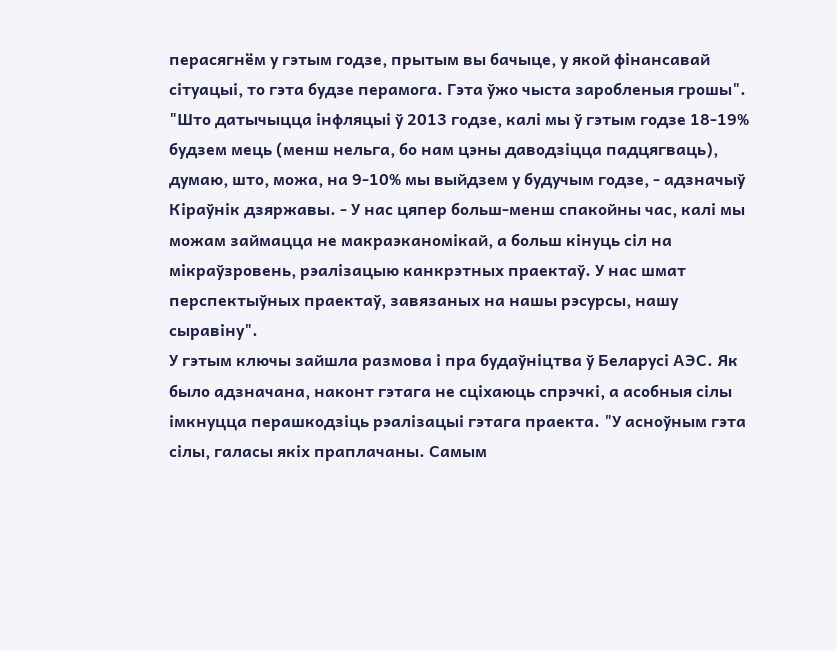перасягнём у гэтым годзе, прытым вы бачыце, у якой фінансавай сітуацыі, то гэта будзе перамога. Гэта ўжо чыста заробленыя грошы".
"Што датычыцца інфляцыі ў 2013 годзе, калі мы ў гэтым годзе 18-19% будзем мець (менш нельга, бо нам цэны даводзіцца падцягваць), думаю, што, можа, на 9-10% мы выйдзем у будучым годзе, - адзначыў Кіраўнік дзяржавы. - У нас цяпер больш-менш спакойны час, калі мы можам займацца не макраэканомікай, а больш кінуць сіл на мікраўзровень, рэалізацыю канкрэтных праектаў. У нас шмат перспектыўных праектаў, завязаных на нашы рэсурсы, нашу сыравіну".
У гэтым ключы зайшла размова і пра будаўніцтва ў Беларусі АЭС. Як было адзначана, наконт гэтага не сціхаюць спрэчкі, а асобныя сілы імкнуцца перашкодзіць рэалізацыі гэтага праекта. "У асноўным гэта сілы, галасы якіх праплачаны. Самым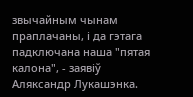звычайным чынам праплачаны, і да гэтага падключана наша "пятая калона", - заявіў Аляксандр Лукашэнка.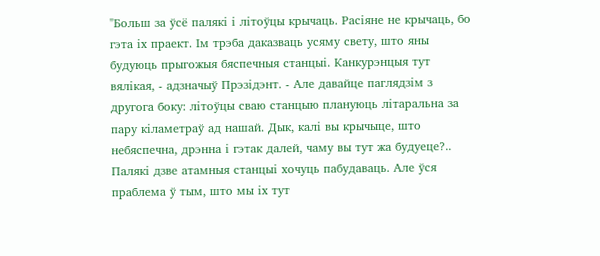"Больш за ўсё палякі і літоўцы крычаць. Расіяне не крычаць, бо гэта іх праект. Ім трэба даказваць усяму свету, што яны будуюць прыгожыя бяспечныя станцыі. Канкурэнцыя тут вялікая, - адзначыў Прэзідэнт. - Але давайце паглядзім з другога боку: літоўцы сваю станцыю плануюць літаральна за пару кіламетраў ад нашай. Дык, калі вы крычыце, што небяспечна, дрэнна і гэтак далей, чаму вы тут жа будуеце?.. Палякі дзве атамныя станцыі хочуць пабудаваць. Але ўся праблема ў тым, што мы іх тут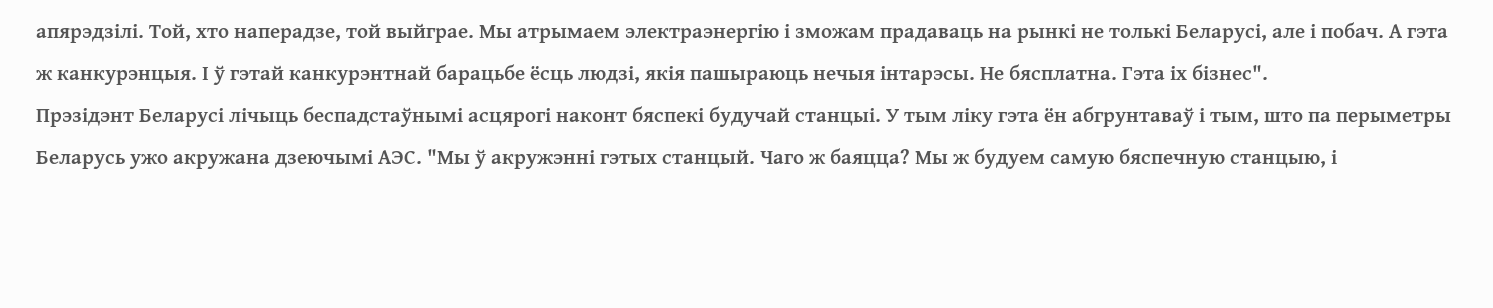апярэдзілі. Той, хто наперадзе, той выйграе. Мы атрымаем электраэнергію і зможам прадаваць на рынкі не толькі Беларусі, але і побач. А гэта ж канкурэнцыя. І ў гэтай канкурэнтнай барацьбе ёсць людзі, якія пашыраюць нечыя інтарэсы. Не бясплатна. Гэта іх бізнес".
Прэзідэнт Беларусі лічыць беспадстаўнымі асцярогі наконт бяспекі будучай станцыі. У тым ліку гэта ён абгрунтаваў і тым, што па перыметры Беларусь ужо акружана дзеючымі АЭС. "Мы ў акружэнні гэтых станцый. Чаго ж баяцца? Мы ж будуем самую бяспечную станцыю, і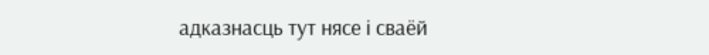адказнасць тут нясе і сваёй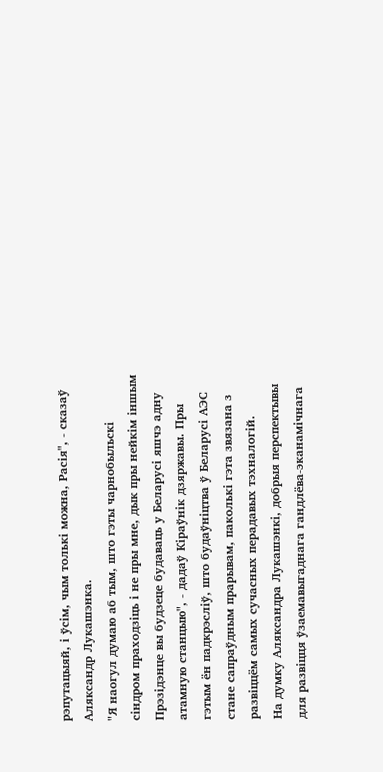рэпутацыяй, і ўсім, чым толькі можна, Расія", - сказаў Аляксандр Лукашэнка.
"Я наогул думаю аб тым, што гэты чарнобыльскі сіндром праходзіць і не пры мне, дык пры нейкім іншым Прэзідэнце вы будзеце будаваць у Беларусі яшчэ адну атамную станцыю", - дадаў Кіраўнік дзяржавы. Пры гэтым ён падкрэсліў, што будаўніцтва ў Беларусі АЭС стане сапраўдным прарывам, паколькі гэта звязана з развіццём самых сучасных перадавых тэхналогій.
На думку Аляксандра Лукашэнкі, добрыя перспектывы для развіцця ўзаемавыгаднага гандлёва-эканамічнага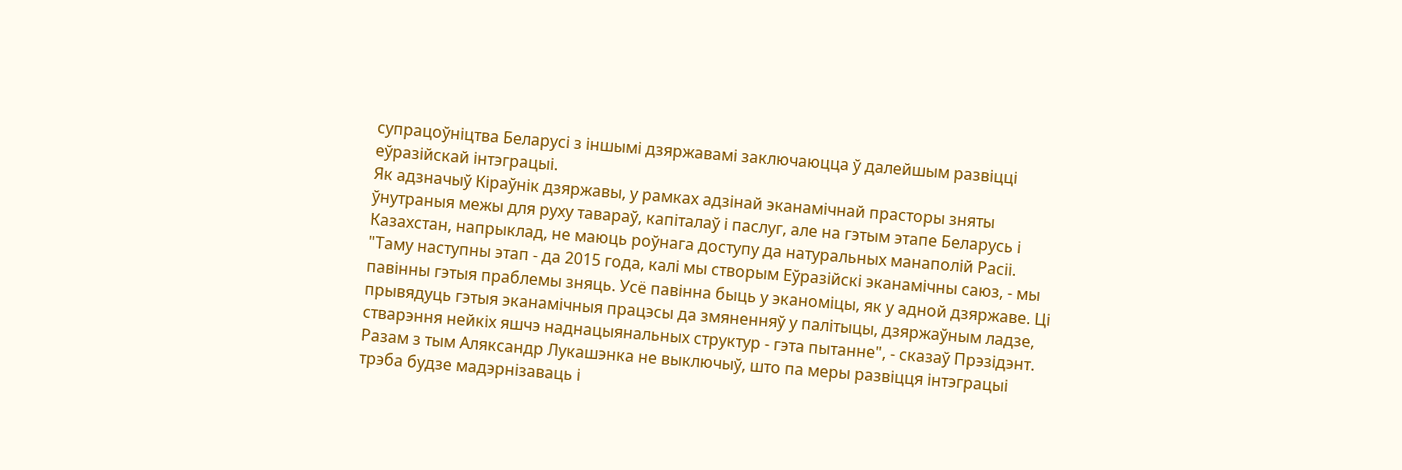супрацоўніцтва Беларусі з іншымі дзяржавамі заключаюцца ў далейшым развіцці еўразійскай інтэграцыі.
Як адзначыў Кіраўнік дзяржавы, у рамках адзінай эканамічнай прасторы зняты ўнутраныя межы для руху тавараў, капіталаў і паслуг, але на гэтым этапе Беларусь і Казахстан, напрыклад, не маюць роўнага доступу да натуральных манаполій Расіі. "Таму наступны этап - да 2015 года, калі мы створым Еўразійскі эканамічны саюз, - мы павінны гэтыя праблемы зняць. Усё павінна быць у эканоміцы, як у адной дзяржаве. Ці прывядуць гэтыя эканамічныя працэсы да змяненняў у палітыцы, дзяржаўным ладзе, стварэння нейкіх яшчэ наднацыянальных структур - гэта пытанне", - сказаў Прэзідэнт.
Разам з тым Аляксандр Лукашэнка не выключыў, што па меры развіцця інтэграцыі трэба будзе мадэрнізаваць і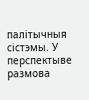палітычныя сістэмы. У перспектыве размова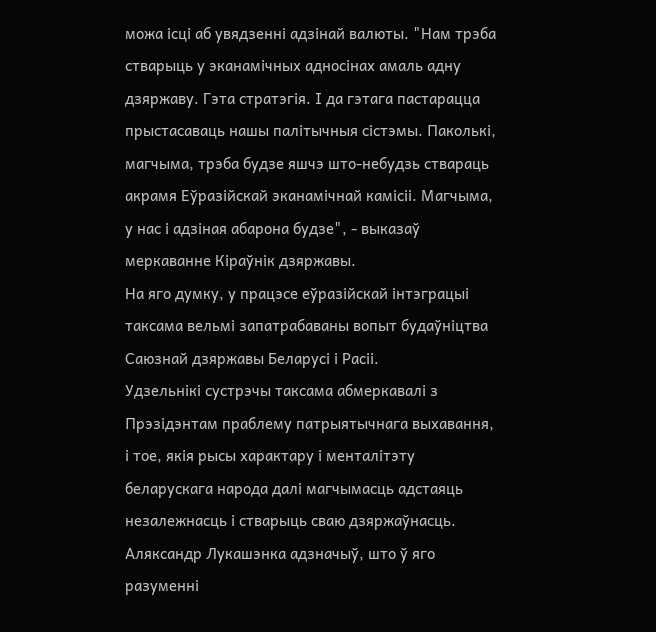можа ісці аб увядзенні адзінай валюты. "Нам трэба стварыць у эканамічных адносінах амаль адну дзяржаву. Гэта стратэгія. І да гэтага пастарацца прыстасаваць нашы палітычныя сістэмы. Паколькі, магчыма, трэба будзе яшчэ што-небудзь ствараць акрамя Еўразійскай эканамічнай камісіі. Магчыма, у нас і адзіная абарона будзе", - выказаў меркаванне Кіраўнік дзяржавы.
На яго думку, у працэсе еўразійскай інтэграцыі таксама вельмі запатрабаваны вопыт будаўніцтва Саюзнай дзяржавы Беларусі і Расіі.
Удзельнікі сустрэчы таксама абмеркавалі з Прэзідэнтам праблему патрыятычнага выхавання, і тое, якія рысы характару і менталітэту беларускага народа далі магчымасць адстаяць незалежнасць і стварыць сваю дзяржаўнасць.
Аляксандр Лукашэнка адзначыў, што ў яго разуменні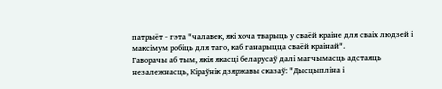патрыёт - гэта "чалавек, які хоча тварыць у сваёй краіне для сваіх людзей і максімум робіць для таго, каб ганарыцца сваёй краінай".
Гаворачы аб тым, якія якасці беларусаў далі магчымасць адстаяць незалежнасць, Кіраўнік дзяржавы сказаў: "Дысцыпліна і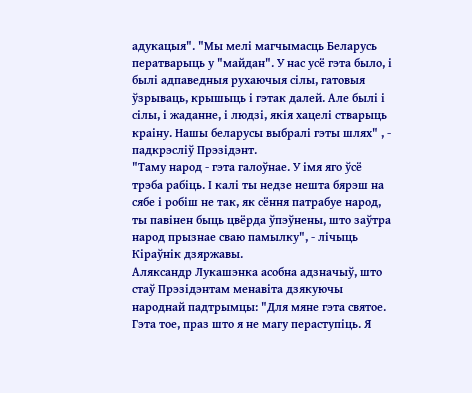адукацыя". "Мы мелі магчымасць Беларусь ператварыць у "майдан". У нас усё гэта было, і былі адпаведныя рухаючыя сілы, гатовыя ўзрываць, крышыць і гэтак далей. Але былі і сілы, і жаданне, і людзі, якія хацелі стварыць краіну. Нашы беларусы выбралі гэты шлях" , - падкрэсліў Прэзідэнт.
"Таму народ - гэта галоўнае. У імя яго ўсё трэба рабіць. І калі ты недзе нешта бярэш на сябе і робіш не так, як сёння патрабуе народ, ты павінен быць цвёрда ўпэўнены, што заўтра народ прызнае сваю памылку", - лічыць Кіраўнік дзяржавы.
Аляксандр Лукашэнка асобна адзначыў, што стаў Прэзідэнтам менавіта дзякуючы народнай падтрымцы: "Для мяне гэта святое. Гэта тое, праз што я не магу пераступіць. Я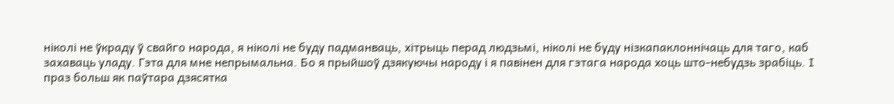ніколі не ўкраду ў свайго народа, я ніколі не буду падманваць, хітрыць перад людзьмі, ніколі не буду нізкапаклоннічаць для таго, каб захаваць уладу. Гэта для мне непрымальна. Бо я прыйшоў дзякуючы народу і я павінен для гэтага народа хоць што-небудзь зрабіць. І праз больш як паўтара дзясятка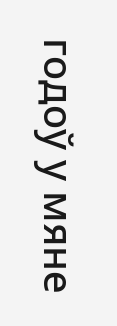годоў у мяне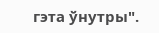гэта ўнутры".